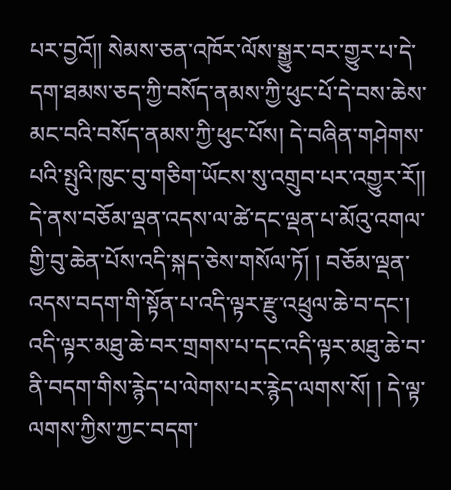པར་བྱའོ།། སེམས་ཅན་འཁོར་ལོས་སྒྱུར་བར་གྱུར་པ་དེ་དག་ཐམས་ཅད་ཀྱི་བསོད་ནམས་ཀྱི་ཕུང་པོ་དེ་བས་ཆེས་མང་བའི་བསོད་ནམས་ཀྱི་ཕུང་པོས། དེ་བཞིན་གཤེགས་པའི་སྤུའི་ཁུང་བུ་གཅིག་ཡོངས་སུ་འགྲུབ་པར་འགྱུར་རོ།། དེ་ནས་བཅོམ་ལྡན་འདས་ལ་ཚེ་དང་ལྡན་པ་མོའུ་འགལ་གྱི་བུ་ཆེན་པོས་འདི་སྐད་ཅེས་གསོལ་ཏོ། ། བཅོམ་ལྡན་འདས་བདག་གི་སྟོན་པ་འདི་ལྟར་རྫུ་འཕྲུལ་ཆེ་བ་དང་། འདི་ལྟར་མཐུ་ཆེ་བར་གྲགས་པ་དང་འདི་ལྟར་མཐུ་ཆེ་བ་ནི་བདག་གིས་རྙེད་པ་ལེགས་པར་རྙེད་ལགས་སོ། ། དེ་ལྟ་ལགས་ཀྱིས་ཀྱང་བདག་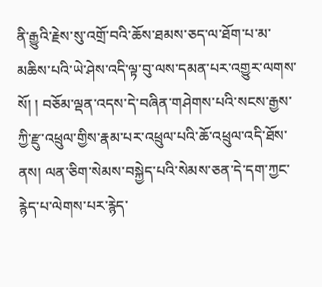ནི་རྒྱུའི་རྗེས་སུ་འགྲོ་བའི་ཆོས་ཐམས་ཅད་ལ་ཐོག་པ་མ་མཆིས་པའི་ཡེ་ཤེས་འདི་ལྟ་བུ་ལས་དམན་པར་འགྱུར་ལགས་སོ། ། བཅོམ་ལྡན་འདས་དེ་བཞིན་གཤེགས་པའི་སངས་རྒྱས་ཀྱི་རྫུ་འཕྲུལ་གྱིས་རྣམ་པར་འཕྲུལ་པའི་ཆོ་འཕྲུལ་འདི་ཐོས་ནས། ལན་ཅིག་སེམས་བསྐྱེད་པའི་སེམས་ཅན་དེ་དག་ཀྱང་རྙེད་པ་ལེགས་པར་རྙེད་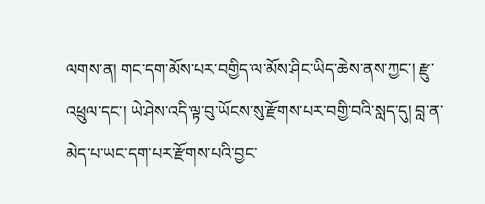ལགས་ན། གང་དག་མོས་པར་བགྱིད་ལ་མོས་ཤིང་ཡིད་ཆེས་ནས་ཀྱང་། རྫུ་འཕྲུལ་དང་། ཡེ་ཤེས་འདི་ལྟ་བུ་ཡོངས་སུ་རྫོགས་པར་བགྱི་བའི་སླད་དུ། བླ་ན་མེད་པ་ཡང་དག་པར་རྫོགས་པའི་བྱང་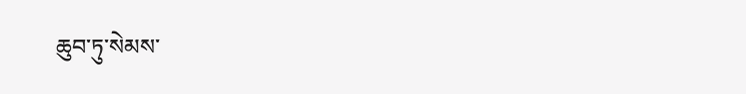ཆུབ་ཏུ་སེམས་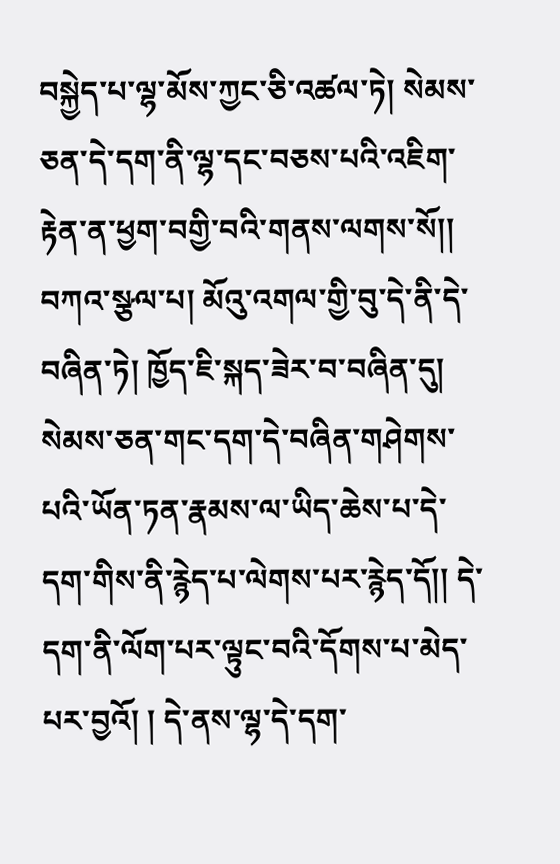བསྐྱེད་པ་ལྷ་མོས་ཀྱང་ཅི་འཚལ་ཏེ། སེམས་ཅན་དེ་དག་ནི་ལྷ་དང་བཅས་པའི་འཇིག་རྟེན་ན་ཕྱག་བགྱི་བའི་གནས་ལགས་སོ།། བཀའ་སྩལ་པ། མོའུ་འགལ་གྱི་བུ་དེ་ནི་དེ་བཞིན་ཏེ། ཁྱོད་ཇི་སྐད་ཟེར་བ་བཞིན་དུ། སེམས་ཅན་གང་དག་དེ་བཞིན་གཤེགས་པའི་ཡོན་ཏན་རྣམས་ལ་ཡིད་ཆེས་པ་དེ་དག་གིས་ནི་རྙེད་པ་ལེགས་པར་རྙེད་དོ།། དེ་དག་ནི་ལོག་པར་ལྟུང་བའི་དོགས་པ་མེད་པར་བྱའོ། ། དེ་ནས་ལྷ་དེ་དག་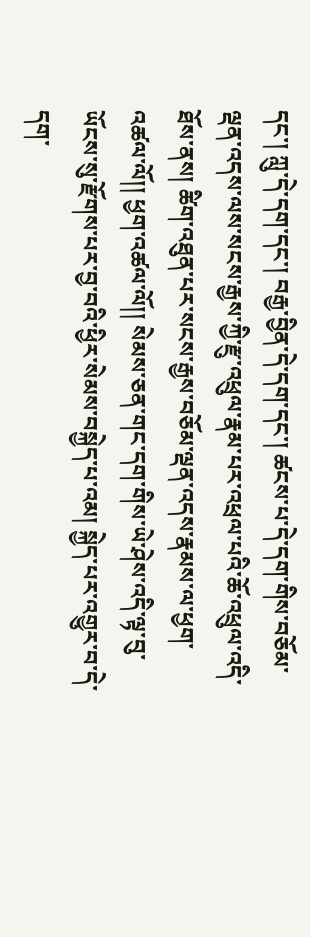དང་། ཀླུ་དེ་དག་དང་། བརྒྱ་བྱིན་དེ་དག་དང་། ཚངས་པ་དེ་དག་གིས་བཅོམ་ལྡན་འདས་ལས་སངས་རྒྱས་ཀྱི་རྫུ་འཕྲུལ་རྣམ་པར་འཕྲལ་པའི་ཆོ་འཕྲུལ་འདི་ཐོས་ནས། ཚིག་འཐུན་པར་སངས་རྒྱས་བཅོམ་ལྡན་འདས་རྣམས་ལ་ཕྱག་འཚལ་ལོ།། ཕྱག་འཚལ་ལོ།། སེམས་ཅན་གང་དག་གིས་ཡེ་ཤེས་འདི་ལྟ་བུ་ཡོངས་སུ་རྫོགས་པར་བྱ་བའི་ཕྱིར་སེམས་བསྐྱེད་པ་འམ། སྐྱེད་པར་འགྱུར་བ་དེ་དག་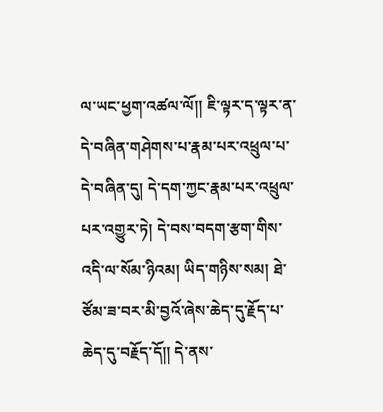ལ་ཡང་ཕྱག་འཚལ་ལོ།། ཇི་ལྟར་ད་ལྟར་ན་དེ་བཞིན་གཤེགས་པ་རྣམ་པར་འཕྲུལ་པ་དེ་བཞིན་དུ། དེ་དག་ཀྱང་རྣམ་པར་འཕྲུལ་པར་འགྱུར་ཏེ། དེ་བས་བདག་རྩག་གིས་འདི་ལ་སོམ་ཉིའམ། ཡིད་གཉིས་སམ། ཐེ་ཙོམ་ཟ་བར་མི་བྱའོ་ཞེས་ཆེད་དུ་རྗོད་པ་ཆེད་དུ་བརྗོད་དོ།། དེ་ནས་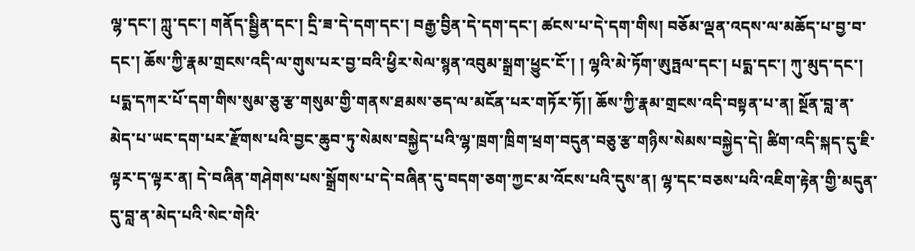ལྷ་དང་། ཀླུ་དང་། གནོད་སྦྱིན་དང་། དྲི་ཟ་དེ་དག་དང་། བརྒྱ་བྱིན་དེ་དག་དང་། ཚངས་པ་དེ་དག་གིས། བཅོམ་ལྡན་འདས་ལ་མཆོད་པ་བྱ་བ་དང་། ཆོས་ཀྱི་རྣམ་གྲངས་འདི་ལ་གུས་པར་བྱ་བའི་ཕྱིར་སེལ་སྙན་འབུམ་སྒྲག་ཕྱུང་ངོ་། ། ལྷའི་མེ་ཏོག་ཨུཏྤལ་དང་། པདྨ་དང་། ཀུ་མུད་དང་། པདྨ་དཀར་པོ་དག་གིས་སུམ་ཅུ་རྩ་གསུམ་གྱི་གནས་ཐམས་ཅད་ལ་མངོན་པར་གཏོར་ཏོ།། ཆོས་ཀྱི་རྣམ་གྲངས་འདི་བསྟན་པ་ན། སྔོན་བླ་ན་མེད་པ་ཡང་དག་པར་རྫོགས་པའི་བྱང་ཆུབ་ཏུ་སེམས་བསྐྱེད་པའི་ལྷ་ཁྲག་ཁྲིག་ཕྲག་བདུན་བཅུ་རྩ་གཉིས་སེམས་བསྐྱེད་དེ། ཚིག་འདི་སྐད་དུ་ཇི་ལྟར་ད་ལྟར་ན། དེ་བཞིན་གཤེགས་པས་སྒྲོགས་པ་དེ་བཞིན་དུ་བདག་ཅག་ཀྱང་མ་འོངས་པའི་དུས་ན། ལྷ་དང་བཅས་པའི་འཇིག་རྟེན་གྱི་མདུན་དུ་བླ་ན་མེད་པའི་སེང་གེའི་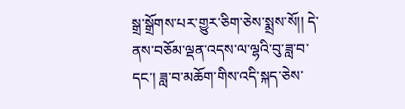སྒྲ་སྒྲོགས་པར་གྱུར་ཅིག་ཅེས་སྨྲས་སོ།། དེ་ནས་བཅོམ་ལྡན་འདས་ལ་ལྷའི་བུ་ཟླ་བ་དང་། ཟླ་བ་མཆོག་གིས་འདི་སྐད་ཅེས་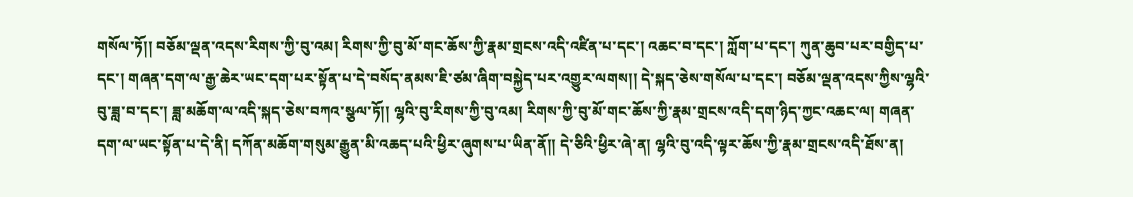གསོལ་ཏོ།། བཅོམ་ལྡན་འདས་རིགས་ཀྱི་བུ་འམ། རིགས་ཀྱི་བུ་མོ་གང་ཆོས་ཀྱི་རྣམ་གྲངས་འདི་འཛིན་པ་དང་། འཆང་བ་དང་། ཀློག་པ་དང་། ཀུན་ཆུབ་པར་བགྱིད་པ་དང་། གཞན་དག་ལ་རྒྱ་ཆེར་ཡང་དག་པར་སྟོན་པ་དེ་བསོད་ནམས་ཇི་ཙམ་ཞིག་བསྐྱེད་པར་འགྱུར་ལགས།། དེ་སྐད་ཅེས་གསོལ་པ་དང་། བཅོམ་ལྡན་འདས་ཀྱིས་ལྷའི་བུ་ཟླ་བ་དང་། ཟླ་མཆོག་ལ་འདི་སྐད་ཅེས་བཀའ་སྩལ་ཏོ།། ལྷའི་བུ་རིགས་ཀྱི་བུ་འམ། རིགས་ཀྱི་བུ་མོ་གང་ཆོས་ཀྱི་རྣམ་གྲངས་འདི་དག་ཉིད་ཀྱང་འཆང་ལ། གཞན་དག་ལ་ཡང་སྟོན་པ་དེ་ནི། དཀོན་མཆོག་གསུམ་རྒྱུན་མི་འཆད་པའི་ཕྱིར་ཞུགས་པ་ཡིན་ནོ།། དེ་ཅིའི་ཕྱིར་ཞེ་ན། ལྷའི་བུ་འདི་ལྟར་ཆོས་ཀྱི་རྣམ་གྲངས་འདི་ཐོས་ན།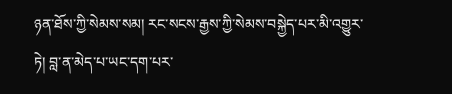ཉན་ཐོས་ཀྱི་སེམས་སམ། རང་སངས་རྒྱས་ཀྱི་སེམས་བསྐྱེད་པར་མི་འགྱུར་ཏེ། བླ་ན་མེད་པ་ཡང་དག་པར་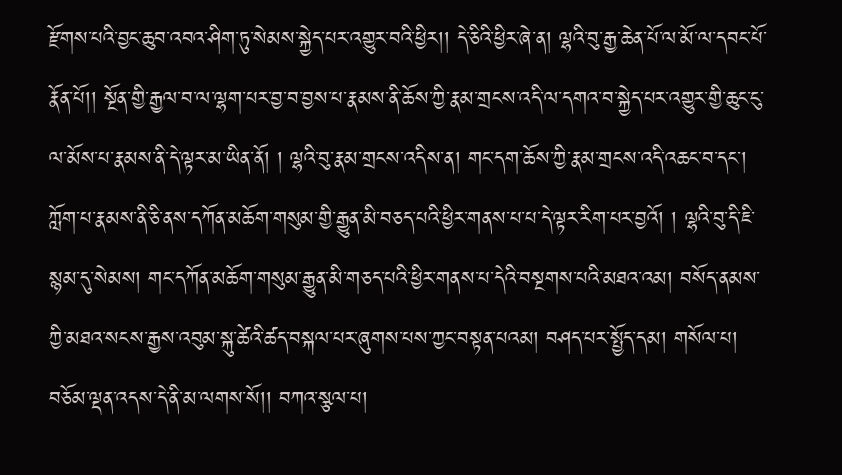རྫོགས་པའི་བྱང་ཆུབ་འབའ་ཤིག་ཏུ་སེམས་སྐྱེད་པར་འགྱུར་བའི་ཕྱིར།། དེ་ཅིའི་ཕྱིར་ཞེ་ན། ལྷའི་བུ་རྒྱ་ཆེན་པོ་ལ་མོ་ལ་དབང་པོ་རྣོན་པོ།། སྔོན་གྱི་རྒྱལ་བ་ལ་ལྷག་པར་བྱ་བ་བྱས་པ་རྣམས་ནི་ཆོས་ཀྱི་རྣམ་གྲངས་འདི་ལ་དགའ་བ་སྐྱེད་པར་འགྱུར་གྱི་ཆུང་ངུ་ལ་མོས་པ་རྣམས་ནི་དེ་ལྟར་མ་ཡིན་ནོ། ། ལྷའི་བུ་རྣམ་གྲངས་འདིས་ན། གང་དག་ཆོས་ཀྱི་རྣམ་གྲངས་འདི་འཆང་བ་དང་། ཀློག་པ་རྣམས་ནི་ཅི་ནས་དཀོན་མཆོག་གསུམ་གྱི་རྒྱུན་མི་བཅད་པའི་ཕྱིར་གནས་པ་པ་དེ་ལྟར་རིག་པར་བྱའོ། ། ལྷའི་བུ་དི་ཇི་སྙམ་དུ་སེམས། གང་དཀོན་མཆོག་གསུམ་རྒྱུན་མི་གཅད་པའི་ཕྱིར་གནས་པ་དེའི་བསྔགས་པའི་མཐའ་འམ། བསོད་ནམས་ཀྱི་མཐའ་སངས་རྒྱས་འབུམ་སྐུ་ཚེའི་ཚད་བསྐལ་པར་ཞུགས་པས་ཀྱང་བསྟན་པའམ། བཤད་པར་སྤྱོད་དམ། གསོལ་པ། བཅོམ་ལྡན་འདས་དེ་ནི་མ་ལགས་སོ།། བཀའ་སྩལ་པ།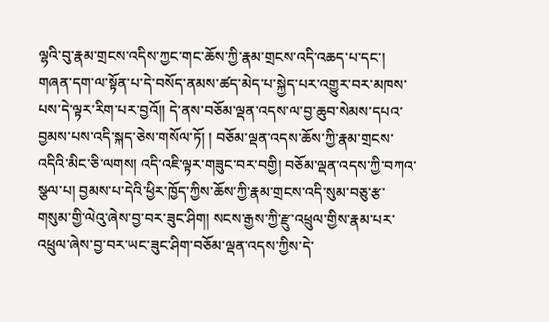ལྷའི་བུ་རྣམ་གྲངས་འདིས་ཀྱང་གང་ཆོས་ཀྱི་རྣམ་གྲངས་འདི་འཆད་པ་དང་། གཞན་དག་ལ་སྟོན་པ་དེ་བསོད་ནམས་ཚད་མེད་པ་སྐྱེད་པར་འགྱུར་བར་མཁས་པས་དེ་ལྟར་རིག་པར་བྱའོ།། དེ་ནས་བཅོམ་ལྡན་འདས་ལ་བྱ་ཆུབ་སེམས་དཔའ་བྱམས་པས་འདི་སྐད་ཅེས་གསོལ་ཏོ། ། བཅོམ་ལྡན་འདས་ཆོས་ཀྱི་རྣམ་གྲངས་འདིའི་མིང་ཅི་ལགས། འདི་འཇི་ལྟར་གཟུང་བར་བགྱི། བཅོམ་ལྡན་འདས་ཀྱི་བཀའ་སྩལ་པ། བྱམས་པ་དེའི་ཕྱིར་ཁྱོད་ཀྱིས་ཆོས་ཀྱི་རྣམ་གྲངས་འདི་སུམ་བཅུ་རྩ་གསུམ་གྱི་ལེའུ་ཞེས་བྱ་བར་ཟུང་ཤིག། སངས་རྒྱས་ཀྱི་རྫུ་འཕྲུལ་གྱིས་རྣམ་པར་འཕྲུལ་ཞེས་བྱ་བར་ཡང་ཟུང་ཤིག་བཅོམ་ལྡན་འདས་ཀྱིས་དེ་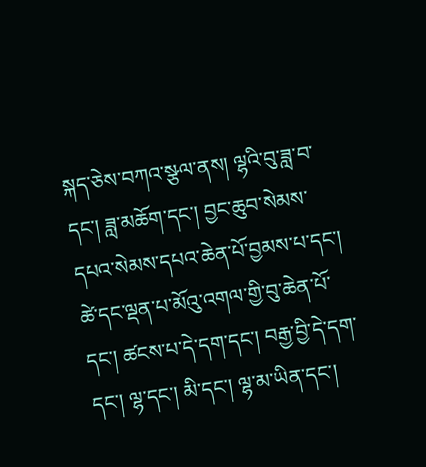སྐད་ཅེས་བཀའ་སྩལ་ནས། ལྷའི་བུ་ཟླ་བ་དང་། ཟླ་མཆོག་དང་། བྱང་ཆུབ་སེམས་དཔའ་སེམས་དཔའ་ཆེན་པོ་བྱམས་པ་དང་། ཚེ་དང་ལྡན་པ་མོའུ་འགལ་གྱི་བུ་ཆེན་པོ་དང་། ཚངས་པ་དེ་དག་དང་། བརྒྱ་བྱི་དེ་དག་དང་། ལྷ་དང་། མི་དང་། ལྷ་མ་ཡིན་དང་།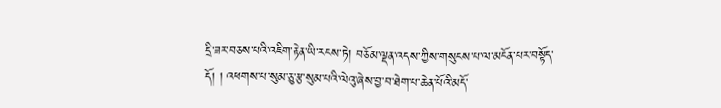དྲི་ཟར་བཅས་པའི་འཇིག་རྟེན་ཡི་རངས་ཏེ། བཅོམ་ལྡན་འདས་ཀྱིས་གསུངས་པ་ལ་མངོན་པར་བསྟོད་དོ། ། འཕགས་པ་སུམ་ཅུ་རྩ་སུམ་པའི་ལེའུ་ཞེས་བྱ་བ་ཐེག་པ་ཆེན་པོའི་མདོ་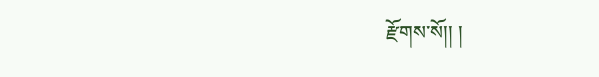རྫོགས་སོ།། །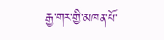རྒྱ་གར་གྱི་མཁན་པོ་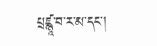པྲཛྙཱ་བ་ར་མ་དང་།